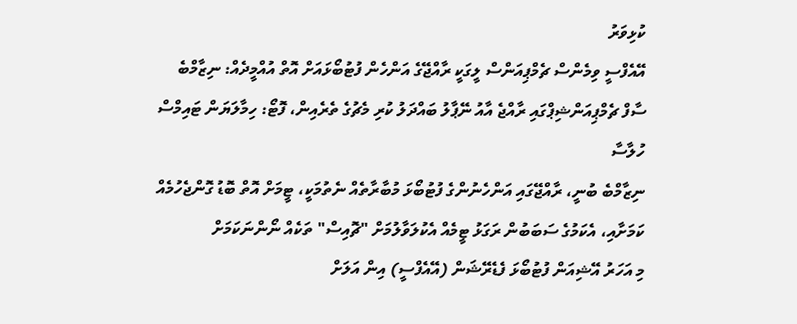ކުޅިވަރު
އޭއެފްސީ ވިމެންސް ޗެމްޕިއަންސް ލީގަކީ ރާއްޖޭގެ އަންހެން ފުޓުބޯޅައަށް އޮތް އުއްމީދެއް: ނިޒާމްބެ
ސާފް ޗެމްޕިއަންޝިޕްގައި ރާއްޖެ އާއު ނޭޕާލު ބައްދަލު ކުރި މެޗުގެ ތެރެއިން، ފޮޓޯ: ހިމާލަޔަން ޓައިމްސް
ހުލާސާ
ނިޒާމްބެ ބުނީ، ރާއްޖޭގައި އަންހެނުންގެ ފުޓުބޯޅަ މުބާރާތެއް ނެތުމަކީ، ޓީމަށް އޮތް ބޮޑު ގޮންޖެހުމެއް ކަމަށާއި، އެކަމުގެ ސަބަބުން ރަގަޅު ޓީމެއް އެކުލަވާލުމަށް "ޗޮއިސް" ތަކެއް ނޯންނަކަމަށް
މި އަހަރު އޭޝިއަން ފުޓުބޯޅަ ފެޑެރޭޝަން (އޭއެފްސީ) އިން އަލަށް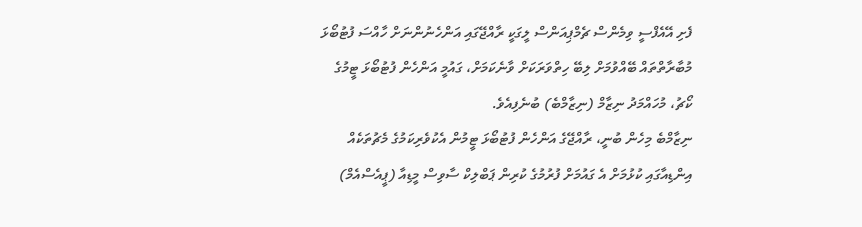ފެށި އޭއެފްސީ ވިމެންސް ޗެމްޕިއަންސް ލީގަކީ ރާއްޖޭގައި އަންހެނުންނަށް ހާއްސަ ފުޓުބޯޅަ މުބާރާތްތައް ބޭއްވުމަށް ލިބޭ ހިތްވަރަކަށް ވާނެކަމަށް، ގައުމީ އަންހެން ފުޓުބޯޅަ ޓީމުގެ ކޯޗު، މުހައްމަދު ނިޒާމް (ނިޒާމްބެ) ބުނެފިއެވެ.
ނިޒާމްބެ މިހެން ބުނީ، ރާއްޖޭގެ އަންހެން ފުޓުބޯޅަ ޓީމުން އެކުވެރިކަމުގެ މެޗުތަކެއް އިންޑިއާގައި ކުޅުމަށް އެ ގައުމަށް ފުރުމުގެ ކުރިން ޕަބްލިކް ސާވިސް މީޑިއާ (ޕީއެސްއެމް)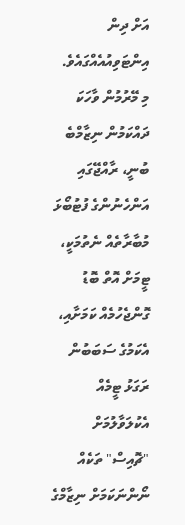އަށް ދިން އިންޓަވިއުއެއްގައެވެ.
މި މޭރުމުން ވާހަކަ ދައްކަމުން ނިޒާމްބެ ބުނީ، ރާއްޖޭގައި އަންހެނުންގެ ފުޓުބޯޅަ މުބާރާތެއް ނެތުމަކީ، ޓީމަށް އޮތް ބޮޑު ގޮންޖެހުމެއް ކަމަށާއި، އެކަމުގެ ސަބަބުން ރަގަޅު ޓީމެއް އެކުލަވާލުމަށް "ޗޮއިސް" ތަކެއް ނޯންނަކަމަށް ނިޒާމްގެ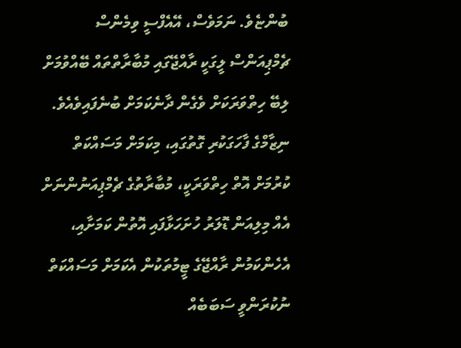ބުންޏެވެ. ނަމަވެސް، އޭއެފްސީ ވިމެންސް ޗެމްޕިއަންސް ލީގަކީ ރާއްޖޭގައި މުބާރާތްތައް ބޭއްވުމަށް ލިބޭ ހިތްވަރަކަށް ވެގެން ދާނެކަމަށް ބުނެފައިވެއެވެ.
ނިޒާމްގެ ފާހަގަކުރި ގޮތުގައި، މިކަމަށް މަސައްކަތް ކުރުމަށް އޮތް ހިތްވަރަކީ، މުބާރާތުގެ ޗެމްޕިއަނުންނަށް އެއް މިލިއަން ޑޮލަރު ހުށަހަޅާފައި އޮތުން ކަމަށާއި، އެހެންކަމުން ރާއްޖޭގެ ޓީމުތަކުން އެކަމަށް މަސައްކަތް ނުކުރަންވީ ސަބަބެއް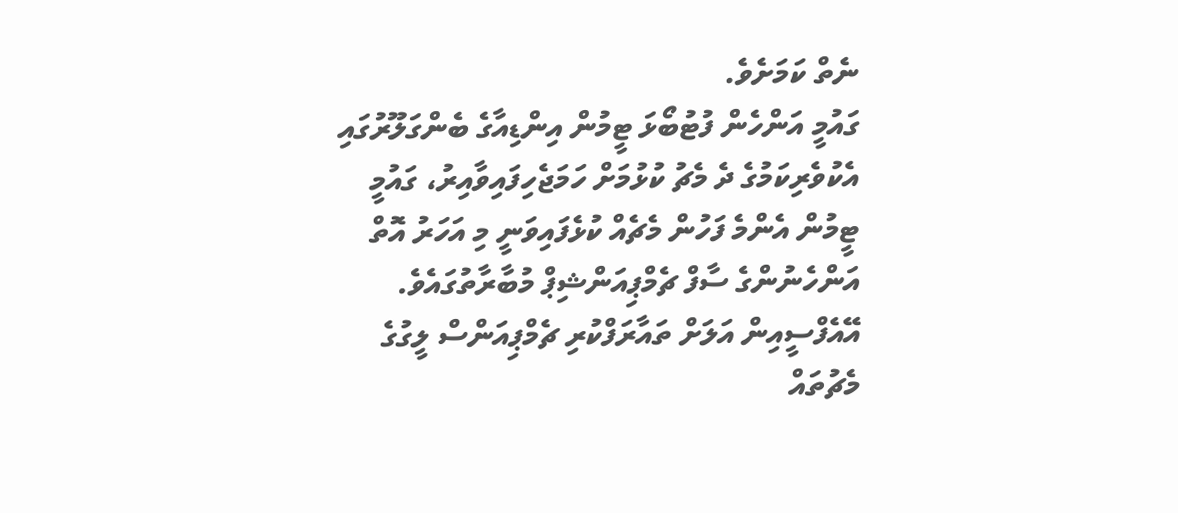ނެތް ކަމަށެވެ.
ގައުމީ އަންހެން ފުޓުބޯޅަ ޓީމުން އިންޑިއާގެ ބެންގަލޫރުގައި އެކުވެރިކަމުގެ ދެ މެޗު ކުޅުމަށް ހަމަޖެހިފައިވާއިރު، ގައުމީ ޓީމުން އެންމެ ފަހުން މެޗެއް ކުޅެފައިވަނީ މި އަހަރު އޮތް އަންހެނުންގެ ސާފް ޗެމްޕިއަންޝިޕް މުބާރާތުގައެވެ.
އޭއެފްސީއިން އަލަށް ތައާރަފްކުރި ޗެމްޕިއަންސް ލީގުގެ މެޗުތައް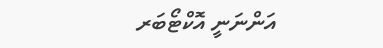އަންނަނީ އޮކްޓޯބަރ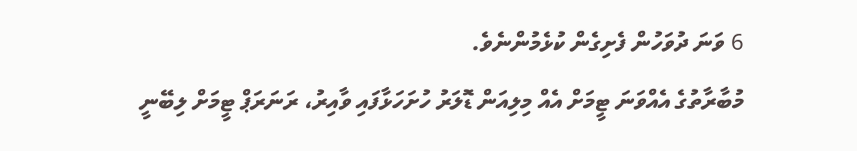6 ވަނަ ދުވަހުން ފެށިގެން ކުޅެމުންނެވެ.
މުބާރާތުގެ އެއްވަނަ ޓީމަށް އެއް މިލިއަން ޑޮލަރު ހުށަހަޅާފައި ވާއިރު، ރަނަރަޕް ޓީމަށް ލިބޭނީ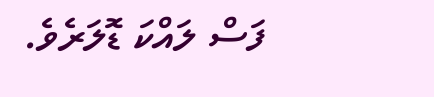ފަސް ލައްކަ ޑޮލަރެވެ.